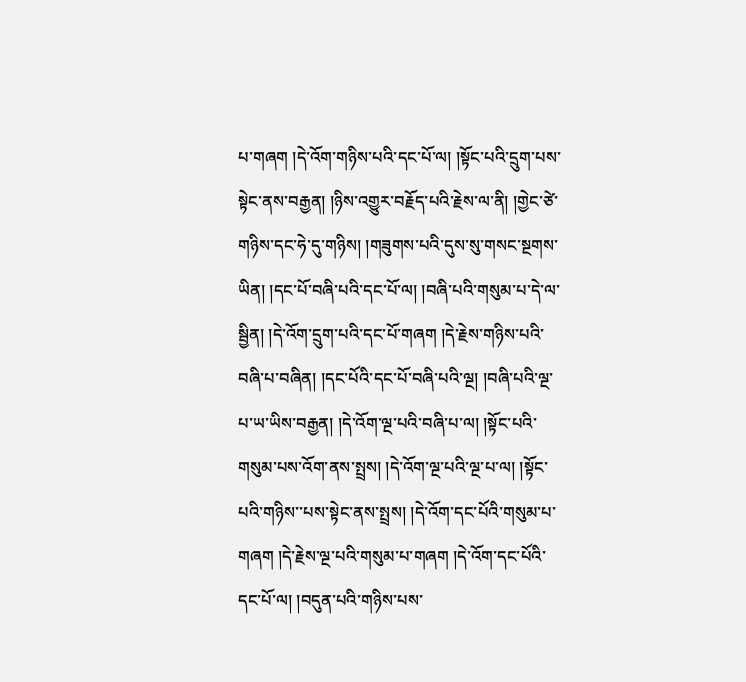པ་གཞག །དེ་འོག་གཉིས་པའི་དང་པོ་ལ། །སྟོང་པའི་དྲུག་པས་སྟེང་ནས་བརྒྱན། །ཉིས་འགྱུར་བརྗོད་པའི་རྗེས་ལ་ནི། །གྱེང་ཙེ་གཉིས་དང་ཧེ་དུ་གཉིས། །གཟུགས་པའི་དུས་སུ་གསང་སྔགས་ཡིན། །དང་པོ་བཞི་པའི་དང་པོ་ལ། །བཞི་པའི་གསུམ་པ་དེ་ལ་སྦྱིན། །དེ་འོག་དྲུག་པའི་དང་པོ་གཞག །དེ་རྗེས་གཉིས་པའི་བཞི་པ་བཞིན། །དང་པོའི་དང་པོ་བཞི་པའི་ལྔ། །བཞི་པའི་ལྔ་པ་ཡ་ཡིས་བརྒྱན། །དེ་འོག་ལྔ་པའི་བཞི་པ་ལ། །སྟོང་པའི་གསུམ་པས་འོག་ནས་སྤྲས། །དེ་འོག་ལྔ་པའི་ལྔ་པ་ལ། །སྟོང་པའི་གཉིས་་པས་སྟེང་ནས་སྤྲས། །དེ་འོག་དང་པོའི་གསུམ་པ་གཞག །དེ་རྗེས་ལྔ་པའི་གསུམ་པ་གཞག །དེ་འོག་དང་པོའི་དང་པོ་ལ། །བདུན་པའི་གཉིས་པས་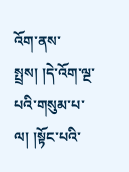འོག་ནས་སྤྲས། །དེ་འོག་ལྔ་པའི་གསུམ་པ་ལ། །སྟོང་པའི་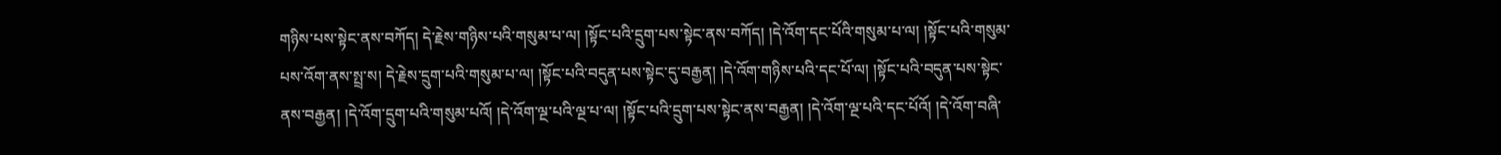གཉིས་པས་སྟེང་ནས་བཀོད། དེ་རྗེས་གཉིས་པའི་གསུམ་པ་ལ། །སྟོང་པའི་དྲུག་པས་སྟེང་ནས་བཀོད། །དེ་འོག་དང་པོའི་གསུམ་པ་ལ། །སྟོང་པའི་གསུམ་པས་འོག་ནས་སྤྲ་ས། དེ་རྗེས་དྲུག་པའི་གསུམ་པ་ལ། །སྟོང་པའི་བདུན་པས་སྟེང་དུ་བརྒྱན། །དེ་འོག་གཉིས་པའི་དང་པོ་ལ། །སྟོང་པའི་བདུན་པས་སྟེང་ནས་བརྒྱན། །དེ་འོག་དྲུག་པའི་གསུམ་པའོ། །དེ་འོག་ལྔ་པའི་ལྔ་པ་ལ། །སྟོང་པའི་དྲུག་པས་སྟེང་ནས་བརྒྱན། །དེ་འོག་ལྔ་པའི་དང་པོའོ། །དེ་འོག་བཞི་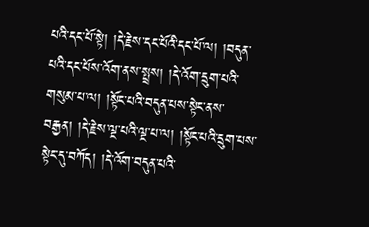པའི་དང་པོ་སྟེ། །དེ་རྗེས་དང་པོའི་དང་པོ་ལ། །བདུན་པའི་དང་པོས་འོག་ནས་སྤྲས། །དེ་འོག་དྲུག་པའི་གསུམ་པ་ལ། །སྟོང་པའི་བདུན་པས་སྟེང་ནས་བརྒྱན། །དེ་རྗེས་ལྔ་པའི་ལྔ་པ་ལ། །སྟོང་པའི་དྲུག་པས་སྟེང་དུ་བཀོད། །དེ་འོག་བདུན་པའི་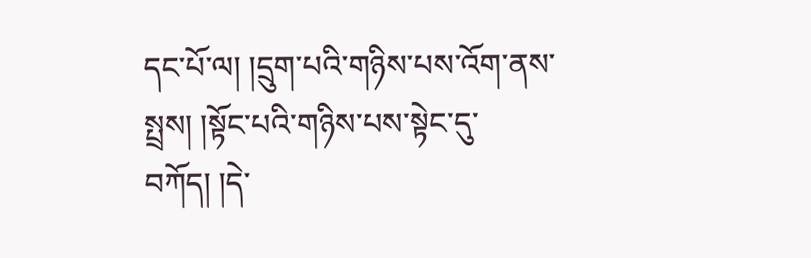དང་པོ་ལ། །དྲུག་པའི་གཉིས་པས་འོག་ནས་སྤྲས། །སྟོང་པའི་གཉིས་པས་སྟེང་དུ་བཀོད། །དེ་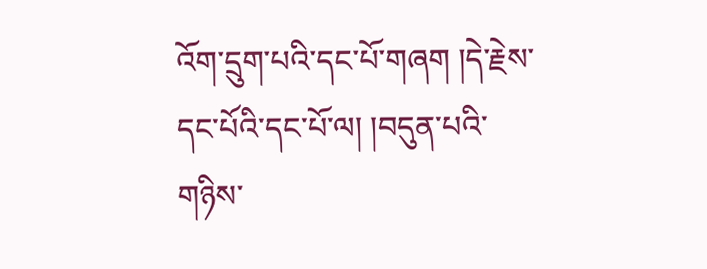འོག་དྲུག་པའི་དང་པོ་གཞག །དེ་རྗེས་དང་པོའི་དང་པོ་ལ། །བདུན་པའི་གཉིས་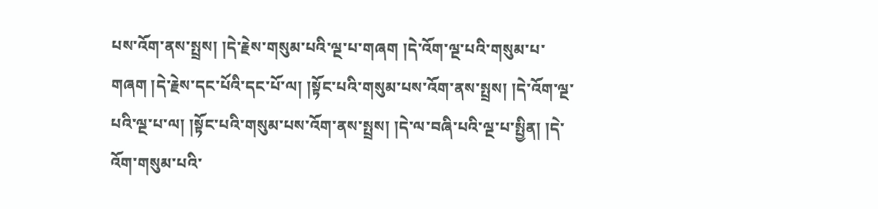པས་འོག་ནས་སྤྲས། །དེ་རྗེས་གསུམ་པའི་ལྔ་པ་གཞག །དེ་འོག་ལྔ་པའི་གསུམ་པ་གཞག །དེ་རྗེས་དང་པོའི་དང་པོ་ལ། །སྟོང་པའི་གསུམ་པས་འོག་ནས་སྤྲས། །དེ་འོག་ལྔ་པའི་ལྔ་པ་ལ། །སྟོང་པའི་གསུམ་པས་འོག་ནས་སྤྲས། །དེ་ལ་བཞི་པའི་ལྔ་པ་སྤྱིན། །དེ་འོག་གསུམ་པའི་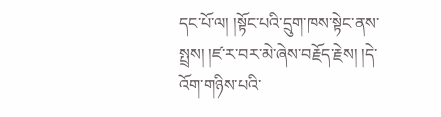དང་པོ་ལ། །སྟོང་པའི་དྲུག་ཁས་སྟེང་ནས་སྤྲས། །ཛ་ར་བར་མེ་ཞེས་བརྗོད་རྗེས། །དེ་འོག་གཉིས་པའི་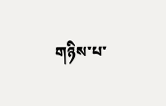གཉིས་པ་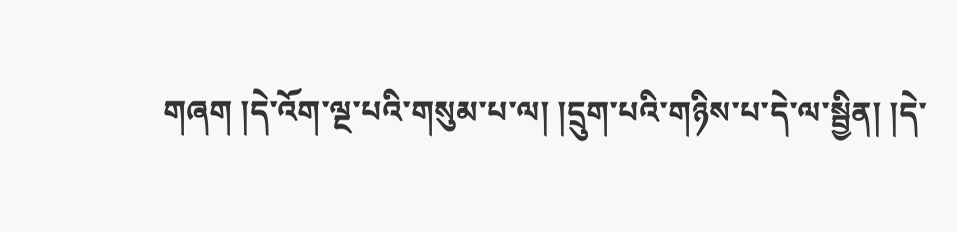གཞག །དེ་འོག་ལྔ་པའི་གསུམ་པ་ལ། །དྲུག་པའི་གཉིས་པ་དེ་ལ་སྦྱིན། །དེ་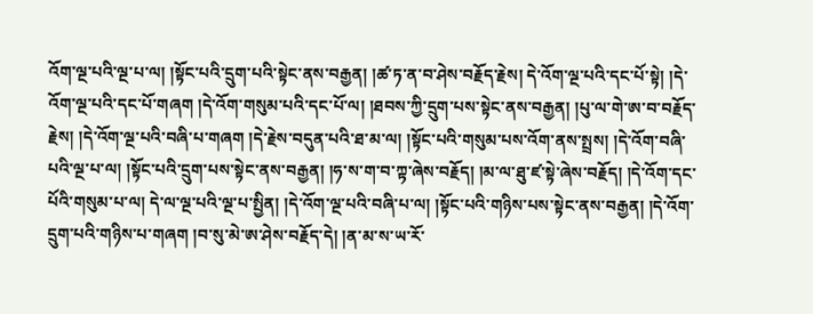འོག་ལྔ་པའི་ལྔ་པ་ལ། །སྟོང་པའི་དྲུག་པའི་སྟེང་ནས་བརྒྱན། །ཚ་ཏ་ན་བ་ཤེས་བརྗོད་རྗེས། དེ་འོག་ལྔ་པའི་དང་པོ་སྟེ། །དེ་འོག་ལྔ་པའི་དང་པོ་གཞག །དེ་འོག་གསུམ་པའི་དང་པོ་ལ། །ཐབས་ཀྱི་དྲུག་པས་སྟེང་ནས་བརྒྱན། །པུ་ལ་གེ་ཨ་བ་བརྗོད་རྗེས། །དེ་འོག་ལྔ་པའི་བཞི་པ་གཞག །དེ་རྗེས་བདུན་པའི་ཐ་མ་ལ། །སྟོང་པའི་གསུམ་པས་འོག་ནས་སྤྲས། །དེ་འོག་བཞི་པའི་ལྔ་པ་ལ། །སྟོང་པའི་དྲུག་པས་སྟེང་ནས་བརྒྱན། །ཧ་ས་ག་བ་ཀྟ་ཞེས་བརྗོད། །མ་ལ་ཐུ་ཛ་སྟེ་ཞེས་བརྗོད། །དེ་འོག་དང་པོའི་གསུམ་པ་ལ། དེ་ལ་ལྔ་པའི་ལྔ་པ་སྤྱིན། །དེ་འོག་ལྔ་པའི་བཞི་པ་ལ། །སྟོང་པའི་གཉིས་པས་སྟེང་ནས་བརྒྱན། །དེ་འོག་དྲུག་པའི་གཉིས་པ་གཞག །བ་སུ་མེ་ཨ་ཤེས་བརྗོད་དེ། །ན་མ་ས་ཡ་རོ་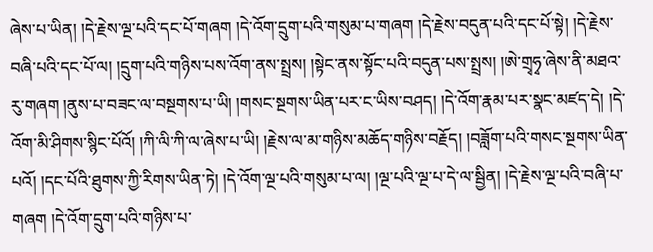ཞེས་པ་ཡིན། །དེ་རྗེས་ལྔ་པའི་དང་པོ་གཞག །དེ་འོག་དྲུག་པའི་གསུམ་པ་གཞག །དེ་རྗེས་བདུན་པའི་དང་པོ་སྟེ། །དེ་རྗེས་བཞི་པའི་དང་པོ་ལ། །དྲུག་པའི་གཉིས་པས་འོག་ནས་སྤྲས། །སྟེང་ནས་སྟོང་པའི་བདུན་པས་སྤྲས། །ཨེ་གྲྭཧྭ་ཞེས་ནི་མཐའ་རུ་གཞག །ནུས་པ་བཟང་ལ་བསྔགས་པ་ཡི། །གསང་སྔགས་ཡིན་པར་ང་ཡིས་བཤད། །དེ་འོག་རྣམ་པར་སྣང་མཛད་དེ། །དེ་འོག་མི་ཤིགས་སྙིང་པོའོ། །ཀི་ལི་ཀི་ལ་ཞེས་པ་ཡི། །རྗེས་ལ་མ་གཉིས་མཆོད་གཉིས་བརྗོད། །བཟློག་པའི་གསང་སྔགས་ཡིན་པའོ། །དང་པོའི་ཐུགས་ཀྱི་རིགས་ཡིན་ཏེ། །དེ་འོག་ལྔ་པའི་གསུམ་པ་ལ། །ལྔ་པའི་ལྔ་པ་དེ་ལ་སྦྱིན། །དེ་རྗེས་ལྔ་པའི་བཞི་པ་གཞག །དེ་འོག་དྲུག་པའི་གཉིས་པ་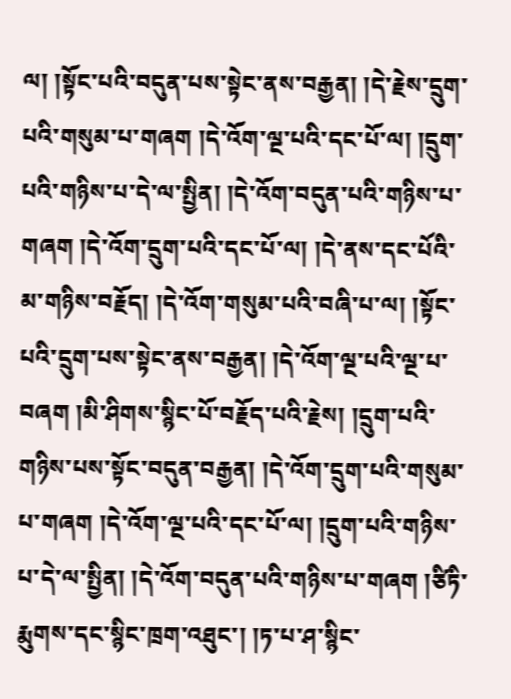ལ། །སྟོང་པའི་བདུན་པས་སྟེང་ནས་བརྒྱན། །དེ་རྗེས་དྲུག་པའི་གསུམ་པ་གཞག །དེ་འོག་ལྔ་པའི་དང་པོ་ལ། །དྲུག་པའི་གཉིས་པ་དེ་ལ་སྤྱིན། །དེ་འོག་བདུན་པའི་གཉིས་པ་གཞག །དེ་འོག་དྲུག་པའི་དང་པོ་ལ། །དེ་ནས་དང་པོའི་མ་གཉིས་བརྗོད། །དེ་འོག་གསུམ་པའི་བཞི་པ་ལ། །སྟོང་པའི་དྲུག་པས་སྟེང་ནས་བརྒྱན། །དེ་འོག་ལྔ་པའི་ལྔ་པ་བཞག །མི་ཤིགས་སྙིང་པོ་བརྗོད་པའི་རྗེས། །དྲུག་པའི་གཉིས་པས་སྟོང་བདུན་བརྒྱན། །དེ་འོག་དྲུག་པའི་གསུམ་པ་གཞག །དེ་འོག་ལྔ་པའི་དང་པོ་ལ། །དྲུག་པའི་གཉིས་པ་དེ་ལ་སྤྱིན། །དེ་འོག་བདུན་པའི་གཉིས་པ་གཞག །ཙིཏི་རྨུགས་དང་སྙིང་ཁྲག་འཐུང་། །ཏ་པ་ཤ་སྙིང་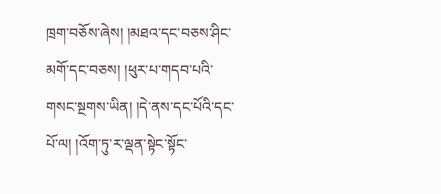ཁྲག་བཅོས་ཞེས། །མཐའ་དང་བཅས་ཤིང་མགོ་དང་བཅས། །ཕུར་པ་གདབ་པའི་གསང་སྔགས་ཡིན། །དེ་ནས་དང་པོའི་དང་པོ་ལ། །འོག་ཏུ་ར་ལྡན་སྟེང་སྟོང་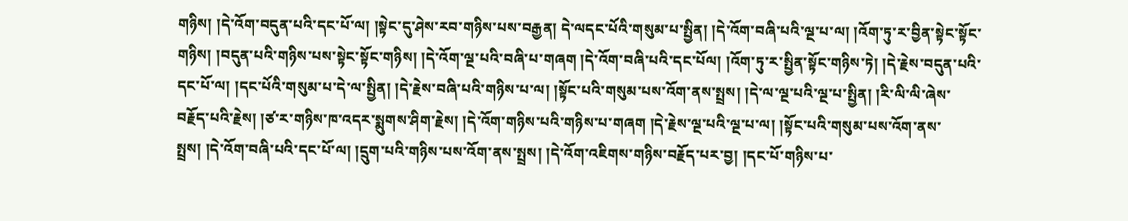གཉིས། །དེ་འོག་བདུན་པའི་དང་པོ་ལ། །སྟེང་དུ་ཤེས་རབ་གཉིས་པས་བརྒྱན། དེ་ལདང་པོའི་གསུམ་པ་སྤྱིན། །དེ་འོག་བཞི་པའི་ལྔ་པ་ལ། །འོག་ཏུ་ར་བྱིན་སྟེང་སྟོང་གཉིས། །བདུན་པའི་གཉིས་པས་སྟེང་སྟོང་གཉིས། །དེ་འོག་ལྔ་པའི་བཞི་པ་གཞག །དེ་འོག་བཞི་པའི་དང་པོལ། །འོག་ཏུ་ར་སྤྱིན་སྟོང་གཉིས་ཏེ། །དེ་རྗེས་བདུན་པའི་དང་པོ་ལ། །དང་པོའི་གསུམ་པ་དེ་ལ་སྤྱིན། །དེ་རྗེས་བཞི་པའི་གཉིས་པ་ལ། །སྟོང་པའི་གསུམ་པས་འོག་ནས་སྤྲས། །དེ་ལ་ལྔ་པའི་ལྔ་པ་སྤྱིན། །རི་ལི་ལི་ཞེས་བརྗོད་པའི་རྗེས། །ཙ་ར་གཉིས་ཁ་འདར་སྨུགས་ཤིག་རྗེས། །དེ་འོག་གཉིས་པའི་གཉིས་པ་གཞག །དེ་རྗེས་ལྔ་པའི་ལྔ་པ་ལ། །སྟོང་པའི་གསུམ་པས་འོག་ནས་སྤྲས། །དེ་འོག་བཞི་པའི་དང་པོ་ལ། །དྲུག་པའི་གཉིས་པས་འོག་ནས་སྤྲས། །དེ་འོག་འཇིགས་གཉིས་བརྗོད་པར་བྱ། །དང་པོ་གཉིས་པ་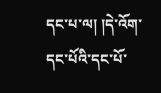དང་པ་ལ། །དེ་འོག་དང་པོའི་དང་པོ་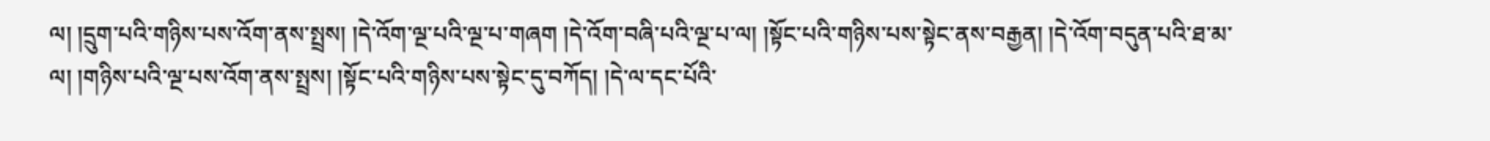ལ། །དྲུག་པའི་གཉིས་པས་འོག་ནས་སྤྲས། །དེ་འོག་ལྔ་པའི་ལྔ་པ་གཞག །དེ་འོག་བཞི་པའི་ལྔ་པ་ལ། །སྟོང་པའི་གཉིས་པས་སྟེང་ནས་བརྒྱན། །དེ་འོག་བདུན་པའི་ཐ་མ་ལ། །གཉིས་པའི་ལྔ་པས་འོག་ནས་སྤྲས། །སྟོང་པའི་གཉིས་པས་སྟེང་དུ་བཀོད། །དེ་ལ་དང་པོའི་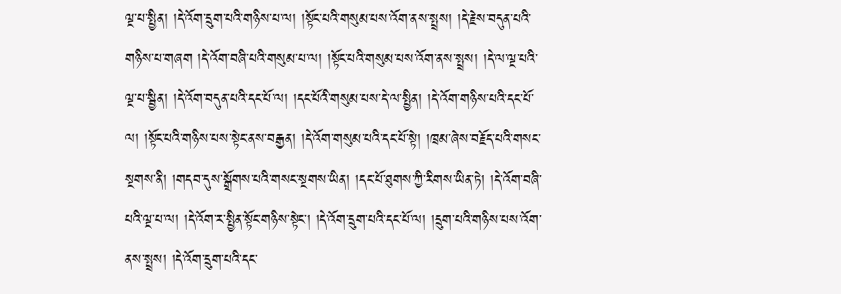ལྔ་པ་སྤྱིན། །དེ་འོག་དྲུག་པའི་གཉིས་པ་ལ། །སྟོང་པའི་གསུམ་པས་འོག་ནས་སྤྲས། །དེ་རྗེས་བདུན་པའི་གཉིས་པ་གཞག །དེ་འོག་བཞི་པའི་གསུམ་པ་ལ། །སྟོང་པའི་གསུམ་པས་འོག་ནས་སྤྲས། །དེ་ལ་ལྔ་པའི་ལྔ་པ་སྦྱིན། །དེ་འོག་བདུན་པའི་དང་པོ་ལ། །དང་པོའི་གསུམ་པས་དེ་ལ་སྤྱིན། །དེ་འོག་གཉིས་པའི་དང་པོ་ལ། །སྟོང་པའི་གཉིས་པས་སྟེང་ནས་བརྒྱན། །དེ་འོག་གསུམ་པའི་དང་པོ་སྟེ། །ཁྲམ་ཞེས་བརྗོད་པའི་གསང་སྔགས་ནི། །གདབ་དུས་སྒྲོགས་པའི་གསང་སྔགས་ཡིན། །དང་པོ་ཐུགས་ཀྱི་རིགས་ཡིན་ཏེ། །དེ་འོག་བཞི་པའི་ལྔ་པ་ལ། །དེ་འོག་ར་སྤྱིན་སྟོང་གཉིས་སྟེང་། །དེ་འོག་དྲུག་པའི་དང་པོ་ལ། །དྲུག་པའི་གཉིས་པས་འོག་ནས་སྤྲས། །དེ་འོག་དྲུག་པའི་དང་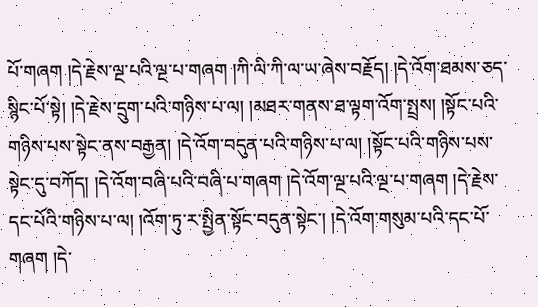པོ་གཞག །དེ་རྗེས་ལྔ་པའི་ལྔ་པ་གཞག །ཀི་ལི་ཀི་ལ་ཡ་ཞེས་བརྗོད། །དེ་འོག་ཐམས་ཅད་སྙིང་པོ་སྟེ། །དེ་རྗེས་དྲུག་པའི་གཉིས་པ་ལ། །མཐར་གནས་ཐ་ལྟག་འོག་སྤྲས། །སྟོང་པའི་གཉིས་པས་སྟེང་ནས་བརྒྱན། །དེ་འོག་བདུན་པའི་གཉིས་པ་ལ། །སྟོང་པའི་གཉིས་པས་སྟེང་དུ་བཀོད། །དེ་འོག་བཞི་པའི་བཞི་པ་གཞག །དེ་འོག་ལྔ་པའི་ལྔ་པ་གཞག །དེ་རྗེས་དང་པོའི་གཉིས་པ་ལ། །འོག་ཏུ་ར་སྤྱིན་སྟོང་བདུན་སྟེང་། །དེ་འོག་གསུམ་པའི་དང་པོ་གཞག །དེ་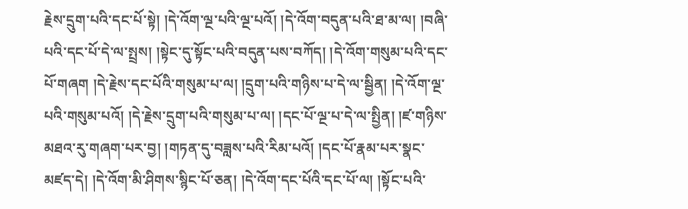རྗེས་དྲུག་པའི་དང་པོ་སྟེ། །དེ་འོག་ལྔ་པའི་ལྔ་པའོ། །དེ་འོག་བདུན་པའི་ཐ་མ་ལ། །བཞི་པའི་དང་པོ་དེ་ལ་སྤྲས། །སྟེང་དུ་སྟོང་པའི་བདུན་པས་བཀོད། །དེ་འོག་གསུམ་པའི་དང་པོ་གཞག །དེ་རྗེས་དང་པོའི་གསུམ་པ་ལ། །དྲུག་པའི་གཉིས་པ་དེ་ལ་སྦྱིན། །དེ་འོག་ལྔ་པའི་གསུམ་པའོ། །དེ་རྗེས་དྲུག་པའི་གསུམ་པ་ལ། །དང་པོ་ལྔ་པ་དེ་ལ་སྤྱིན། །ཛ་གཉིས་མཐའ་རུ་གཞག་པར་བྱ། །གཏན་དུ་བཟླས་པའི་རིམ་པའོ། །དང་པོ་རྣམ་པར་སྣང་མཛད་དེ། །དེ་འོག་མི་ཤིགས་སྙིང་པོ་ཅན། །དེ་འོག་དང་པོའི་དང་པོ་ལ། །སྟོང་པའི་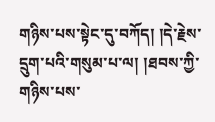གཉིས་པས་སྟེང་དུ་བཀོད། །དེ་རྗེས་དྲུག་པའི་གསུམ་པ་ལ། །ཐབས་ཀྱི་གཉིས་པས་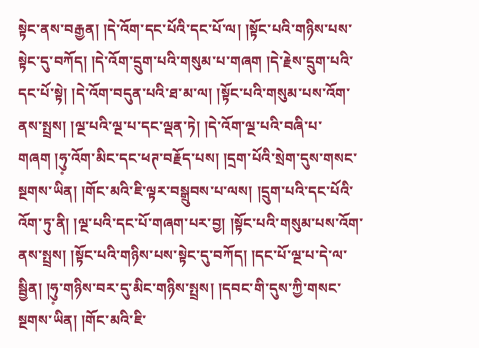སྟེང་ནས་བརྒྱན། །དེ་འོག་དང་པོའི་དང་པོ་ལ། །སྟོང་པའི་གཉིས་པས་སྟེང་དུ་བཀོད། །དེ་འོག་དྲུག་པའི་གསུམ་པ་གཞག །དེ་རྗེས་དྲུག་པའི་དང་པོ་སྟེ། །དེ་འོག་བདུན་པའི་ཐ་མ་ལ། །སྟོང་པའི་གསུམ་པས་འོག་ནས་སྤྲས། །ལྔ་པའི་ལྔ་པ་དང་ལྡན་ཏེ། །དེ་འོག་ལྔ་པའི་བཞི་པ་གཞག །ཧུ༷་འོག་མིང་དང་ཕཊ་བརྗོད་པས། །དྲག་པོའི་སྲེག་དུས་གསང་སྔགས་ཡིན། །གོང་མའི་ཇི་ལྟར་བསྒྲུབས་པ་ལས། །དྲུག་པའི་དང་པོའི་འོག་ཏུ་ནི། །ལྔ་པའི་དང་པོ་གཞག་པར་བྱ། །སྟོང་པའི་གསུམ་པས་འོག་ནས་སྤྲས། །སྟོང་པའི་གཉིས་པས་སྟེང་དུ་བཀོད། །དང་པོ་ལྔ་པ་དེ་ལ་སྦྱིན། །ཧུ༷་གཉིས་བར་དུ་མིང་གཉིས་སྤྲས། །དབང་གི་དུས་ཀྱི་གསང་སྔགས་ཡིན། །གོང་མའི་ཇི་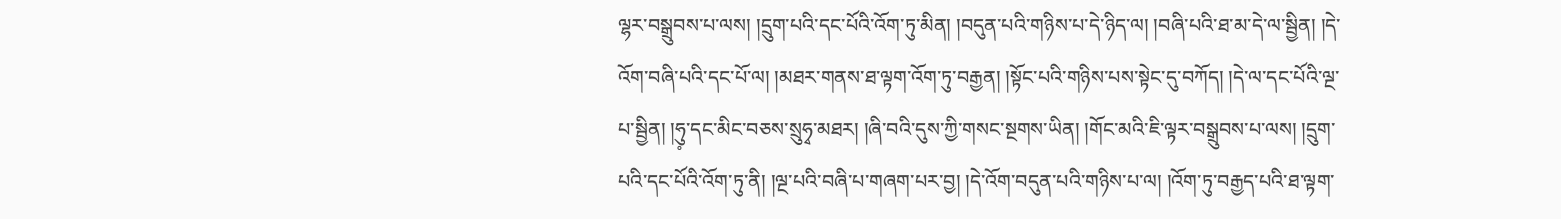ལྷར་བསྒྲུབས་པ་ལས། །དྲུག་པའི་དང་པོའི་འོག་ཏུ་མིན། །བདུན་པའི་གཉིས་པ་དེ་ཉིད་ལ། །བཞི་པའི་ཐ་མ་དེ་ལ་སྦྱིན། །དེ་འོག་བཞི་པའི་དང་པོ་ལ། །མཐར་གནས་ཐ་ལྟག་འོག་ཏུ་བརྒྱན། །སྟོང་པའི་གཉིས་པས་སྟེང་དུ་བཀོད། །དེ་ལ་དང་པོའི་ལྔ་པ་སྦྱིན། །ཧུ༷་དང་མིང་བཅས་སྲུཧྭ་མཐར། །ཞི་བའི་དུས་ཀྱི་གསང་སྔགས་ཡིན། །གོང་མའི་ཇི་ལྟར་བསྒྲུབས་པ་ལས། །དྲུག་པའི་དང་པོའི་འོག་ཏུ་ནི། །ལྔ་པའི་བཞི་པ་གཞག་པར་བྱ། །དེ་འོག་བདུན་པའི་གཉིས་པ་ལ། །འོག་ཏུ་བརྒྱད་པའི་ཐ་ལྟག་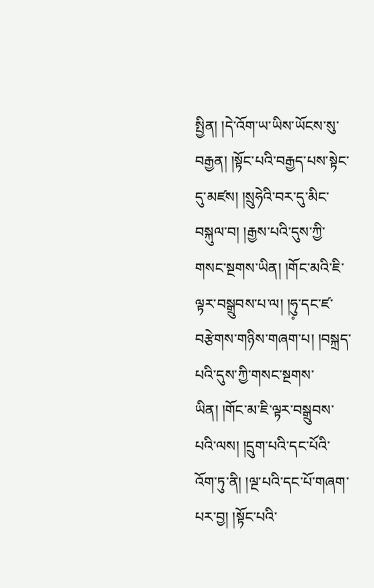སྤྱིན། །དེ་འོག་ཡ་ཡིས་ཡོངས་སུ་བརྒྱན། །སྟོང་པའི་བརྒྱད་པས་སྟེང་དུ་མཛས། །སྲུཧེའི་བར་དུ་མིང་བསྐུལ་བ། །རྒྱས་པའི་དུས་ཀྱི་གསང་སྔགས་ཡིན། །གོང་མའི་ཇི་ལྟར་བསྒྲུབས་པ་ལ། །ཧུ༷་དང་ཛ་བརྩེགས་གཉིས་གཞག་པ། །བསྐྲད་པའི་དུས་ཀྱི་གསང་སྔགས་ཡིན། །གོང་མ་ཇི་ལྟར་བསྒྲུབས་པའི་ལས། །དྲུག་པའི་དང་པོའི་འོག་ཏུ་ནི། །ལྔ་པའི་དང་པོ་གཞག་པར་བྱ། །སྟོང་པའི་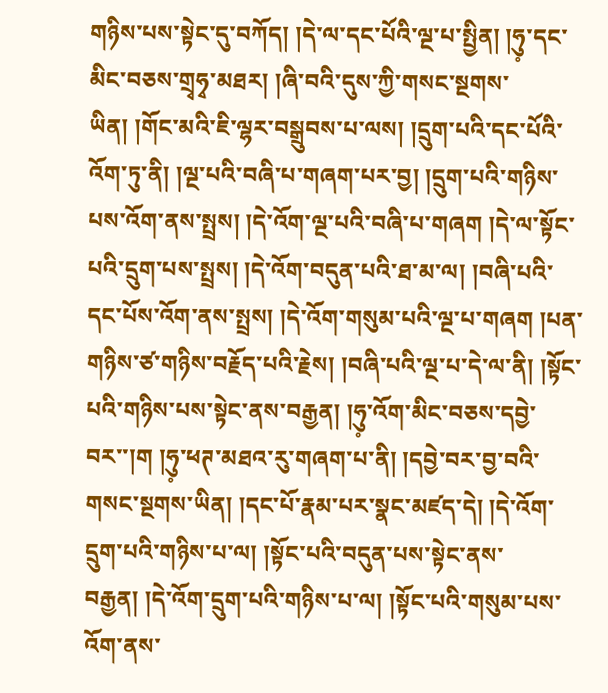གཉིས་པས་སྟེང་དུ་བཀོད། །དེ་ལ་དང་པོའི་ལྔ་པ་སྤྱིན། །ཧུ༷་དང་མིང་བཅས་གྲྭཧྭ་མཐར། །ཞི་བའི་དུས་ཀྱི་གསང་སྔགས་ཡིན། །གོང་མའི་ཇི་ལྷར་བསྒྲུབས་པ་ལས། །དྲུག་པའི་དང་པོའི་འོག་ཏུ་ནི། །ལྔ་པའི་བཞི་པ་གཞག་པར་བྱ། །དྲུག་པའི་གཉིས་པས་འོག་ནས་སྤྲས། །དེ་འོག་ལྔ་པའི་བཞི་པ་གཞག །དེ་ལ་སྟོང་པའི་དྲུག་པས་སྤྲས། །དེ་འོག་བདུན་པའི་ཐ་མ་ལ། །བཞི་པའི་དང་པོས་འོག་ནས་སྤྲས། །དེ་འོག་གསུམ་པའི་ལྔ་པ་གཞག །པན་གཉིས་ཙ་གཉིས་བརྗོད་པའི་རྗེས། །བཞི་པའི་ལྔ་པ་དེ་ལ་ནི། །སྟོང་པའི་གཉིས་པས་སྟེང་ནས་བརྒྱན། །ཧུ༷་འོག་མིང་བཅས་དབྱེ་བར་་།ག །ཧུ༷་ཕཊ་མཐའ་རུ་གཞག་པ་ནི། །དབྱེ་བར་བྱ་བའི་གསང་སྔགས་ཡིན། །དང་པོ་རྣམ་པར་སྣང་མཛད་དེ། །དེ་འོག་དྲུག་པའི་གཉིས་པ་ལ། །སྟོང་པའི་བདུན་པས་སྟེང་ནས་བརྒྱན། །དེ་འོག་དྲུག་པའི་གཉིས་པ་ལ། །སྟོང་པའི་གསུམ་པས་འོག་ནས་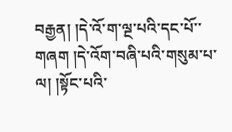བརྒྱན། །དེ་འོ་ག་ལྔ་པའི་དང་པོ་་གཞག །དེ་འོག་བཞི་པའི་གསུམ་པ་ལ། །སྟོང་པའི་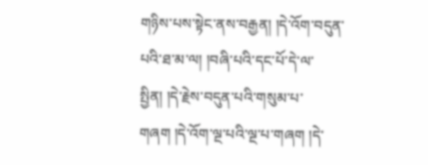གཉིས་པས་སྟེང་ནས་བརྒྱན། །དེ་འོག་བདུན་པའི་ཐ་མ་ལ། །བཞི་པའི་དང་པོ་དེ་ལ་སྤྱིན། །དེ་རྗེས་བདུན་པའི་གསུམ་པ་གཞག །དེ་འོག་ལྔ་པའི་ལྔ་པ་གཞག །དེ་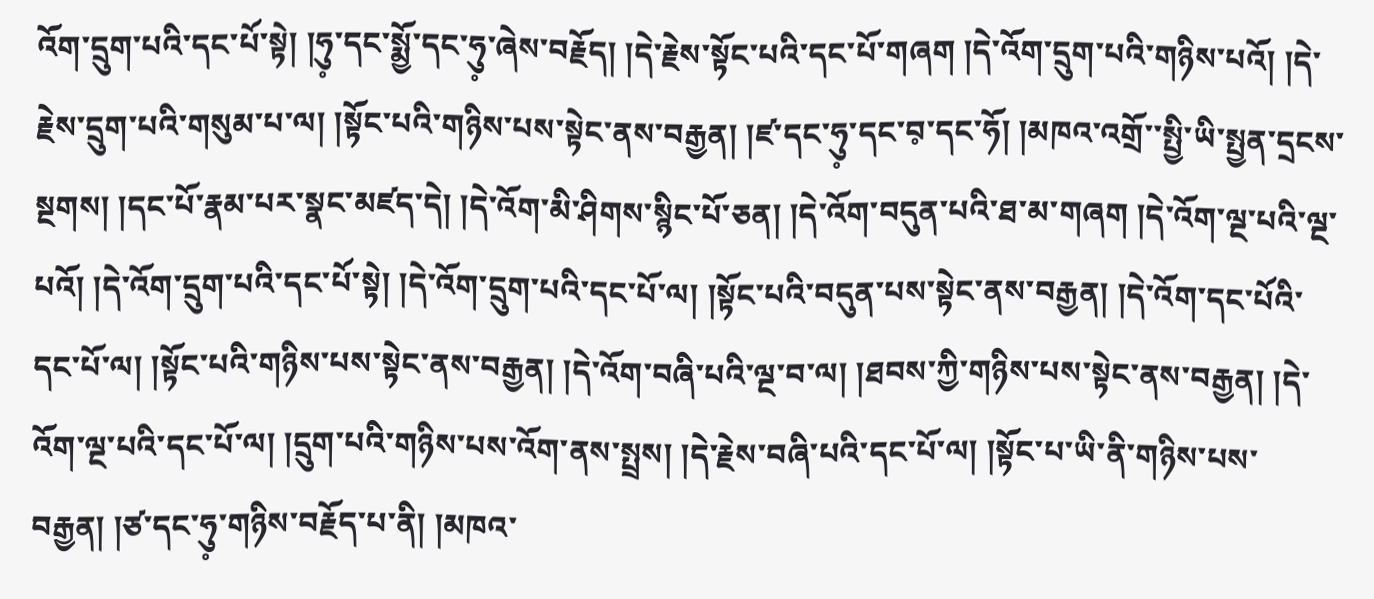འོག་དྲུག་པའི་དང་པོ་སྟེ། །ཧུ༷་དང་སྨྱོ་དང་ཧུ༷་ཞེས་བརྗོད། །དེ་རྗེས་སྟོང་པའི་དང་པོ་གཞག །དེ་འོག་དྲུག་པའི་གཉིས་པའོ། །དེ་རྗེས་དྲུག་པའི་གསུམ་པ་ལ། །སྟོང་པའི་གཉིས་པས་སྟེང་ནས་བརྒྱན། །ཛ་དང་ཧུ༷་དང་བ༷་དང་ཧོ། །མཁའ་འགྲོ་་སྤྱི་ཡི་སྤྱན་དྲངས་སྔགས། །དང་པོ་རྣམ་པར་སྣང་མཛད་དེ། །དེ་འོག་མི་ཤིགས་སྙིང་པོ་ཅན། །དེ་འོག་བདུན་པའི་ཐ་མ་གཞག །དེ་འོག་ལྔ་པའི་ལྔ་པའོ། །དེ་འོག་དྲུག་པའི་དང་པོ་སྟེ། །དེ་འོག་དྲུག་པའི་དང་པོ་ལ། །སྟོང་པའི་བདུན་པས་སྟེང་ནས་བརྒྱན། །དེ་འོག་དང་པོའི་དང་པོ་ལ། །སྟོང་པའི་གཉིས་པས་སྟེང་ནས་བརྒྱན། །དེ་འོག་བཞི་པའི་ལྔ་བ་ལ། །ཐབས་ཀྱི་གཉིས་པས་སྟེང་ནས་བརྒྱན། །དེ་འོག་ལྔ་པའི་དང་པོ་ལ། །དྲུག་པའི་གཉིས་པས་འོག་ནས་སྤྲས། །དེ་རྗེས་བཞི་པའི་དང་པོ་ལ། །སྟོང་པ་ཡི་ནི་གཉིས་པས་བརྒྱན། །ཙ་དང་ཧུ༷་གཉིས་བརྗོད་པ་ནི། །མཁའ་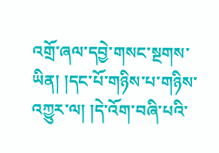འགྲོ་ཞལ་དབྱེ་གསང་སྔགས་ཡིན། །དང་པོ་གཉིས་པ་གཉིས་འཀྱུར་ལ། །དེ་འོག་བཞི་པའི་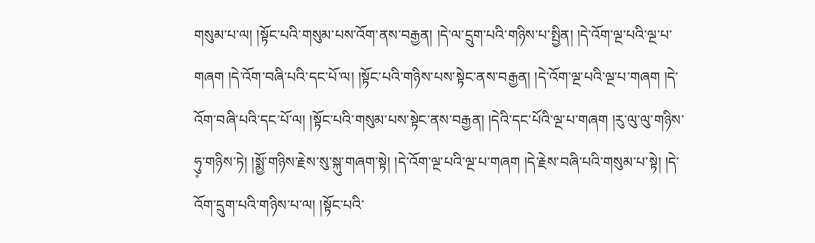གསུམ་པ་ལ། །སྟོང་པའི་གསུམ་པས་འོག་ནས་བརྒྱན། །དེ་ལ་དྲུག་པའི་གཉིས་པ་སྤྱིན། །དེ་འོག་ལྔ་པའི་ལྔ་པ་གཞག །དེ་འོག་བཞི་པའི་དང་པོ་ལ། །སྟོང་པའི་གཉིས་པས་སྟེང་ནས་བརྒྱན། །དེ་འོག་ལྔ་པའི་ལྔ་པ་གཞག །དེ་འོག་བཞི་པའི་དང་པོ་ལ། །སྟོང་པའི་གསུམ་པས་སྟེང་ནས་བརྒྱན། །དེའི་དང་པོའི་ལྔ་པ་གཞག །རུ་ལུ་ལུ་གཉིས་ཧུ༷་གཉིས་ཏེ། །སྨྱོ་གཉིས་རྗེས་སུ་སྐུ་གཞག་སྟེ། །དེ་འོག་ལྔ་པའི་ལྔ་པ་གཞག །དེ་རྗེས་བཞི་པའི་གསུམ་པ་སྟེ། །དེ་འོག་དྲུག་པའི་གཉིས་པ་ལ། །སྟོང་པའི་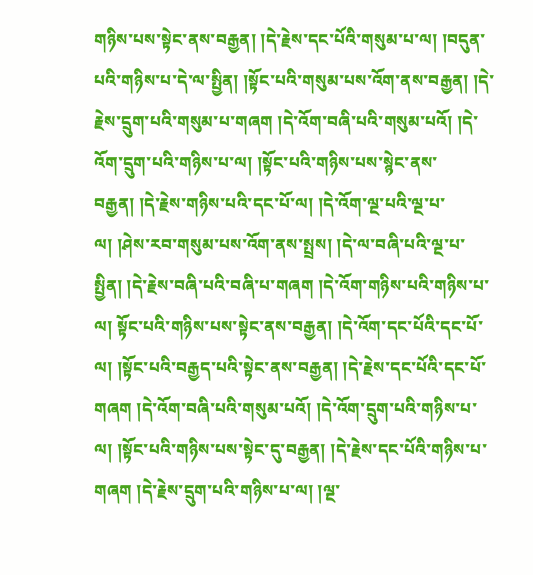གཉིས་པས་སྟེང་ནས་བརྒྱན། །དེ་རྗེས་དང་པོའི་གསུམ་པ་ལ། །བདུན་པའི་གཉིས་པ་དེ་ལ་སྤྱིན། །སྟོང་པའི་གསུམ་པས་འོག་ནས་བརྒྱན། །དེ་རྗེས་དྲུག་པའི་གསུམ་པ་གཞག །དེ་འོག་བཞི་པའི་གསུམ་པའོ། །དེ་འོག་དྲུག་པའི་གཉིས་པ་ལ། །སྟོང་པའི་གཉིས་པས་སྙེང་ནས་བརྒྱན། །དེ་རྗེས་གཉིས་པའི་དང་པོ་ལ། །དེ་འོག་ལྔ་པའི་ལྔ་པ་ལ། །ཤེས་རབ་གསུམ་པས་འོག་ནས་སྤྲས། །དེ་ལ་བཞི་པའི་ལྔ་པ་སྤྱིན། །དེ་རྗེས་བཞི་པའི་བཞི་པ་གཞག །དེ་འོག་གཉིས་པའི་གཉིས་པ་ལ། སྟོང་པའི་གཉིས་པས་སྟེང་ནས་བརྒྱན། །དེ་འོག་དང་པོའི་དང་པོ་ལ། །སྟོང་པའི་བརྒྱད་པའི་སྟེང་ནས་བརྒྱན། །དེ་རྗེས་དང་པོའི་དང་པོ་གཞག །དེ་འོག་བཞི་པའི་གསུམ་པའོ། །དེ་འོག་དྲུག་པའི་གཉིས་པ་ལ། །སྟོང་པའི་གཉིས་པས་སྟེང་དུ་བརྒྱན། །དེ་རྗེས་དང་པོའི་གཉིས་པ་གཞག །དེ་རྗེས་དྲུག་པའི་གཉིས་པ་ལ། །ལྔ་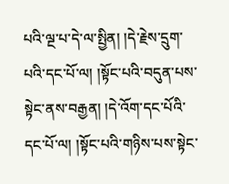པའི་ལྔ་པ་དེ་ལ་སྤྱིན། །དེ་རྗེས་དྲུག་པའི་དང་པོ་ལ། །སྟོང་པའི་བདུན་པས་སྟེང་ནས་བརྒྱན། །དེ་འོག་དང་པོའི་དང་པོ་ལ། །སྟོང་པའི་གཉིས་པས་སྟེང་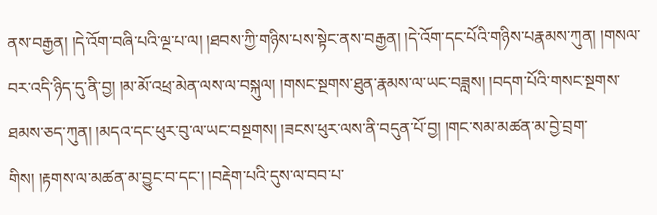ནས་བརྒྱན། །དེ་འོག་བཞི་པའི་ལྔ་པ་ལ། །ཐབས་ཀྱི་གཉིས་པས་སྟེང་ནས་བརྒྱན། །དེ་འོག་དང་པོའི་གཉིས་པརྣམས་ཀུན། །གསལ་བར་འདི་ཉིད་དུ་ནི་བྱ། །མ་མོ་འཕྲ་མེན་ལས་ལ་བསྐུལ། །གསང་སྔགས་ཐུན་རྣམས་ལ་ཡང་བཟླས། །བདག་པོའི་གསང་སྔགས་ཐམས་ཅད་ཀུན། །མདའ་དང་ཕུར་བུ་ལ་ཡང་བསྔགས། །ཟངས་ཕུར་ལས་ནི་བདུན་པོ་བྱ། །གང་སམ་མཚན་མ་བྱེ་བྲག་གིས། །རྟགས་ལ་མཚན་མ་བྱུང་བ་དང་། །བརྡེག་པའི་དུས་ལ་བབ་པ་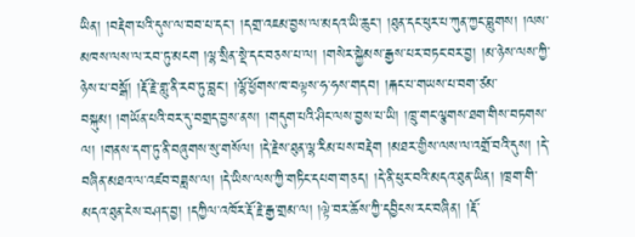ཡིན། །བརྡེག་པའི་དུས་ལ་བབ་པ་དང་། །དགྲ་འཇམ་བྱས་ལ་མདའ་ཡི་ཆུང་། །ཐུན་དང་ཕུར་པ་ཀུན་ཀྱང་བླུགས། །ལས་མཁས་ལས་ལ་རབ་ཏུ་མངག །ལྷ་སྲིན་སྡེ་དང་བཅས་པ་ལ། །གསེར་སྐྱེམས་རྒྱས་པར་བཏང་བར་བྱ། །མ་ཉེས་ལས་ཀྱི་ཉེས་པ་བསྒོ། །རྡོ་རྗེ་གླུ་ནི་རབ་ཏུ་བླང་། །ལྷོ་ཕྱོགས་ཁ་བལྟས་ཧ་ཧས་གདབ། །རྐང་པ་གཡས་པ་བག་ཙམ་བསྐུམ། །གཡོན་པའི་བར་དུ་བགྲད་བྱས་ནས། །གདུག་པའི་ཤིང་ལས་བྱས་པ་ཡི། །ཁྲུ་གང་ལྕགས་ཐག་གིས་བཏགས་ལ། །གནས་དག་ཏུ་ནི་བཞུགས་སུ་གསོལ། །དེ་རྗེས་ཐུན་ལྷ་རིམ་པས་བརྡེག །མཐར་གྱིས་ལས་ལ་འགྲོ་བའི་དུས། །དེ་བཞིན་མཐའ་ལ་འཛབ་བཟླས་ལ། །དེ་ཡིས་ལས་ཀྱི་གཏིང་དཔག་གཅད། །དེ་ནི་ཕུར་བའི་མདའ་ཐུན་ཡིན། །ཁྲག་གི་མདའ་ཐུན་ངེས་བཤད་བྱ། །དཀྱིལ་འཁོར་རྡོ་རྗེ་རྒྱ་གྲམ་ལ། །ལྟེ་བར་ཆོས་ཀྱི་དབྱིངས་རང་བཞིན། །རྡོ་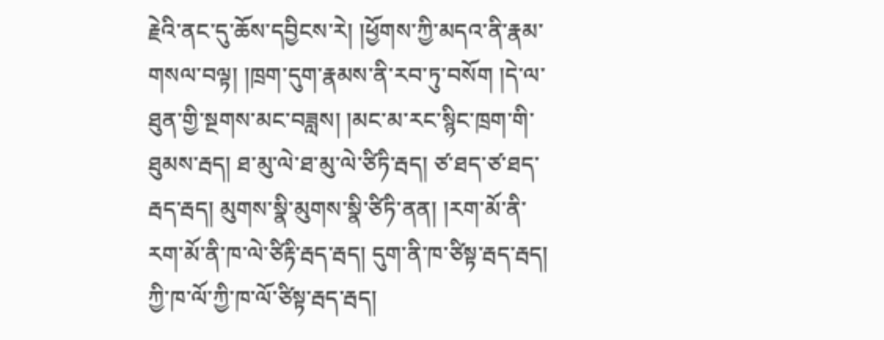རྗེའི་ནང་དུ་ཆོས་དབྱིངས་རེ། །ཕྱོགས་ཀྱི་མདའ་ནི་རྣམ་གསལ་བལྟ། །ཁྲག་དུག་རྣམས་ནི་རབ་ཏུ་བསོག །དེ་ལ་ཐུན་གྱི་སྔགས་མང་བཟླས། །མང་མ་རང་སྙིང་ཁྲག་གི་ཐུམས་རྦད། ཐ་མུ་ལེ་ཐ་མུ་ལེ་ཙིཏི་རྦད། ཙ་ཐད་ཙ་ཐད་རྦད་རྦད། མུགས་སྣི་མུགས་སྣི་ཙིཏི་ནན། །རག་མོ་ནི་རག་མོ་ནི་ཁ་ལེ་ཙིརྟི་རྦད་རྦད། དུག་ནི་ཁ་ཙིསྟ་རྦད་རྦད། ཀྱི་ཁ་ལོ་ཀྱི་ཁ་ལོ་ཙིསྟ་རྦད་རྦད།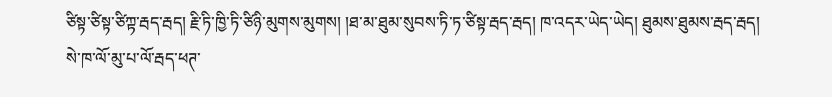ཙིསྟ་ཙིསྟ་ཙིཀྟ་རྦད་རྦད། རྗི་ཏི་ཁྱི་ཏི་ཙིཉི་མུགས་མུགས། །ཐ་མ་ཐུམ་སུབས་ཏི་ཏ་ཙིསྟ་རྦད་རྦད། ཁ་འདར་ཡེད་ཡེད། ཐུམས་ཐུམས་རྦད་རྦད། སེ་ཁ་ལོ་མུ་པ་ལོ་རྦད་ཕཊ་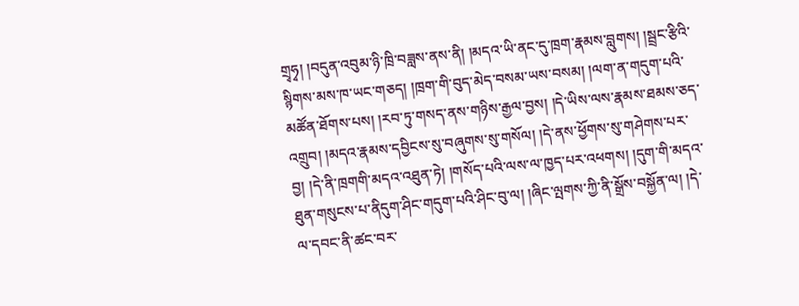གྲྭཧྭ། །བདུན་འབུམ་ཉི་ཁྲི་བཟླས་ནས་ནི། །མདའ་ཡི་ནང་དུ་ཁྲག་རྣམས་བླུགས། །སྦྲང་རྩིའི་སྙིགས་མས་ཁ་ཡང་གཅད། །ཁྲག་གི་བུད་མེད་བསམ་ཡས་བསམ། །ལག་ན་གདུག་པའི་མཚོན་ཐོགས་པས། །རབ་ཏུ་གསད་ནས་གཉིས་རྒྱལ་བྱས། །དེ་ཡིས་ལས་རྣམས་ཐམས་ཅད་འགྲུབ། །མདའ་རྣམས་དབྱིངས་སུ་བཞུགས་སུ་གསོལ། །དེ་ནས་ཕྱོགས་སུ་གཤེགས་པར་བྱ། །དེ་ནི་ཁྲགགི་མདའ་འཐུན་ཏེ། །གསོད་པའི་ལས་ལ་ཁྱད་པར་འཕགས། །དུག་གི་མདའ་ཐུན་གསུངས་པ་ནིདུག་ཤིང་གདུག་པའི་ཤིང་བུ་ལ། །ཞིང་ལྤགས་ཀྱི་ནི་སྒྲོས་བསྐྱོན་ལ། །དེ་ལ་དབང་ནི་ཚང་བར་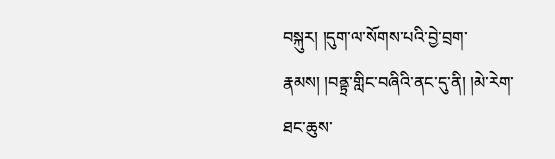བསྐུར། །དུག་ལ་སོགས་པའི་བྱེ་བྲག་རྣམས། །བནྟྲ་གླིང་བཞིའི་ནང་དུ་ནི། །མེ་རེག་ཐང་ཆུས་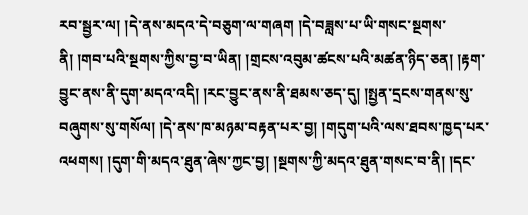རབ་སྦྱར་ལ། །དེ་ནས་མདའ་དེ་བཅུག་ལ་གཞག །དེ་བཟླས་པ་ཡི་གསང་སྔགས་ནི། །གབ་པའི་སྔགས་ཀྱིས་བྱ་བ་ཡིན། །གྲངས་འབུམ་ཚངས་པའི་མཚན་ཉིད་ཅན། །རྟག་བྱུང་ནས་ནི་དུག་མདའ་འདི། །རང་བྱུང་ནས་ནི་ཐམས་ཅད་དུ། །སྤྱན་དྲངས་གནས་སུ་བཞུགས་སུ་གསོལ། །དེ་ནས་ཁ་མཉམ་བརྟན་པར་བྱ། །གདུག་པའི་ལས་ཐབས་ཁྱད་པར་འཕགས། །དུག་གི་མདའ་ཐུན་ཞེས་ཀྱང་བྱ། །སྔགས་ཀྱི་མདའ་ཐུན་གསང་བ་ནི། །དང་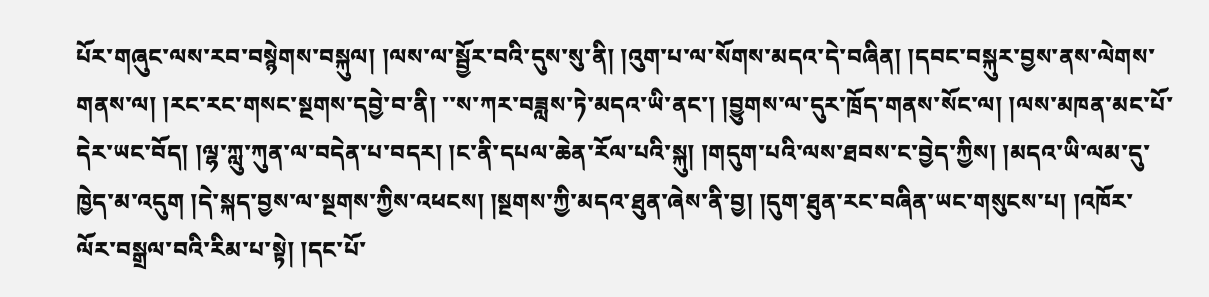པོར་གཞུང་ལས་རབ་བསྙེགས་བསྐུལ། །ལས་ལ་སྦྱོར་བའི་དུས་སུ་ནི། །འུག་པ་ལ་སོགས་མདའ་དེ་བཞིན། །དབང་བསྐུར་བྱས་ནས་ལེགས་གནས་ལ། །རང་རང་གསང་སྔགས་དབྱེ་བ་ནི། ་་ས་ཀར་བཟླས་ཏེ་མདའ་ཡི་ནང་། །བྱུགས་ལ་དུར་ཁྲོད་གནས་སོང་ལ། །ལས་མཁན་མང་པོ་དེར་ཡང་བོད། །ལྷ་ཀླུ་ཀུན་ལ་བདེན་པ་བདར། །ང་ནི་དཔལ་ཆེན་རོལ་པའི་སྐུ། །གདུག་པའི་ལས་ཐབས་ང་བྱེད་ཀྱིས། །མདའ་ཡི་ལམ་དུ་ཁྱེད་མ་འདུག །དེ་སྐད་བྱས་ལ་སྔགས་ཀྱིས་འཕངས། །སྔགས་ཀྱི་མདའ་ཐུན་ཞེས་ནི་བྱ། །དུག་ཐུན་རང་བཞིན་ཡང་གསུངས་པ། །འཁོར་ལོར་བསྒྲལ་བའི་རིམ་པ་སྟེ། །དང་པོ་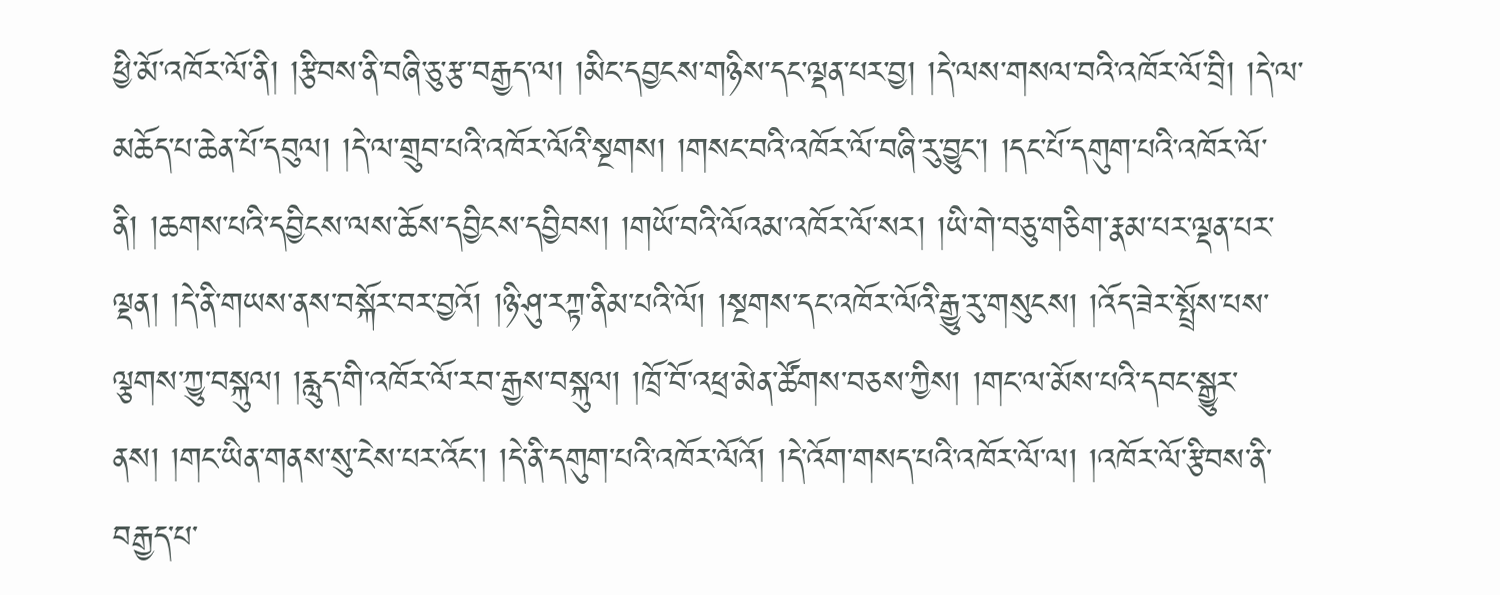ཕྱི་མོ་འཁོར་ལོ་ནི། །རྩིབས་ནི་བཞི་ཅུ་རྩ་བརྒྱད་ལ། །མིང་དབྱངས་གཉིས་དང་ལྡན་པར་བྱ། །དེ་ལས་གསལ་བའི་འཁོར་ལོ་བྲི། །དེ་ལ་མཆོད་པ་ཆེན་པོ་དབུལ། །དེ་ལ་གྲུབ་པའི་འཁོར་ལོའི་སྔགས། །གསང་བའི་འཁོར་ལོ་བཞི་རུ་བྱུང་། །དང་པོ་དགུག་པའི་འཁོར་ལོ་ནི། །ཆགས་པའི་དབྱིངས་ལས་ཆོས་དབྱིངས་དབྱིབས། །གཡོ་བའི་ལོའམ་འཁོར་ལོ་སར། །ཡི་གེ་བཅུ་གཅིག་རྣམ་པར་ལྡན་པར་ལྡན། །དེ་ནི་གཡས་ནས་བསྐོར་བར་བྱའོ། །ཉི་ཤུ་རཀྟ་ནིམ་པའི་ལོ། །སྔགས་དང་འཁོར་ལོའི་རྒྱུ་རུ་གསུངས། །འོད་ཟེར་སྤྲོས་པས་ལྕགས་ཀྱུ་བསྐུལ། །རླུད་གི་འཁོར་ལོ་རབ་རྒྱས་བསྐུལ། །ཁྲོ་བོ་འཕྲ་མེན་ཚོགས་བཅས་ཀྱིས། །གང་ལ་མོས་པའི་དབང་སྒྱུར་ནས། །གང་ཡིན་གནས་སུ་ངེས་པར་འོང་། །དེ་ནི་དགུག་པའི་འཁོར་ལོའོ། །དེ་འོག་གསད་པའི་འཁོར་ལོ་ལ། །འཁོར་ལོ་རྩིབས་ནི་བརྒྱད་པ་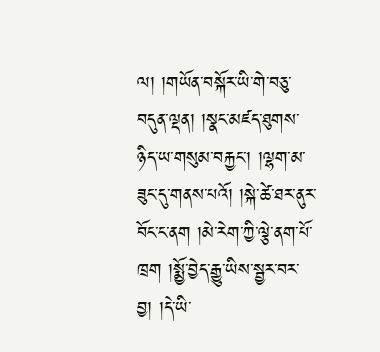ལ། །གཡོན་བསྐོར་ཡི་གེ་བཅུ་བདུན་ལྡན། །སྣང་མཛད་ཐུགས་ཉིད་ཡ་གསུམ་བརྐྱང་། །ལྷག་མ་ཟུང་དུ་གནས་པའོ། །སྐེ་ཚེ་ཐར་ནུར་བོང་ང་ནག །མེ་རེག་ཀྱི་ལྕེ་ནག་པོ་ཁྲག །སྨྱོ་བྱེད་རྒྱུ་ཡིས་སྦྱར་བར་བྱ། །དེ་ཡི་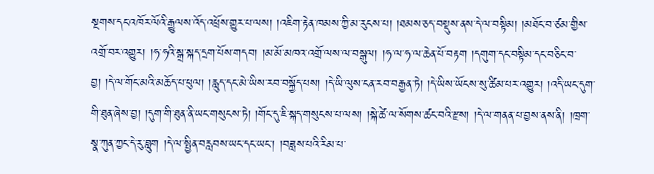སྔགས་དང་འཁོར་ལོའི་རྒྱུལས་འོད་འཕྲོས་གྱུར་པ་ལས། །འཇིག་རྟེན་ཁམས་ཀྱི་མ་རུངས་པ། །ཐམས་ཅད་བསྡུས་ནས་དེ་ལ་བསྟིམ། །མཐོང་བ་ཙམ་གྱིས་འགྲོ་བར་འགྱུར། །ཧ་ཧའི་སྒྲ་སྐད་དྲག་པོས་གདབ། །མ་མོ་མཁའ་འགྲོ་ལས་ལ་བསྒུལ། །ཧ་ལ་ཧ་ལ་ཆེན་པོ་བརྟག །དགུག་དང་བསྟིམ་དང་བཅིང་བ་བྱ། །དེ་ལ་གོང་མའི་མཆོད་པ་ཕུལ། །རླུད་དང་མེ་ཡིས་རབ་བསྐྱོད་པས། །དེ་ཡི་ལུས་ངན་རབ་བརྒྱན་ཏེ། །དེ་ཡིས་ཡོངས་སུ་ཚིམ་པར་འགྱུར། །འདི་ཡང་དུག་གི་ཐུན་ཞེས་བྱ། །དུག་གི་ཐུན་ནི་ཡང་གསུངས་ཏེ། །གོང་དུ་ཇི་སྐད་གསུངས་པ་ལས། །སྐེ་ཚེ་ལ་སོགས་ཚང་བའི་རྫས། །དེ་ལ་གནན་པ་བྱས་ནས་ནི། །ཁྲག་སྣ་ཀུན་ཀྱང་དེ་རུ་བླུག །དེ་ལ་སྤྱིན་བརླབས་ཡང་དང་ཡང་། །བཟླས་པའི་རིམ་པ་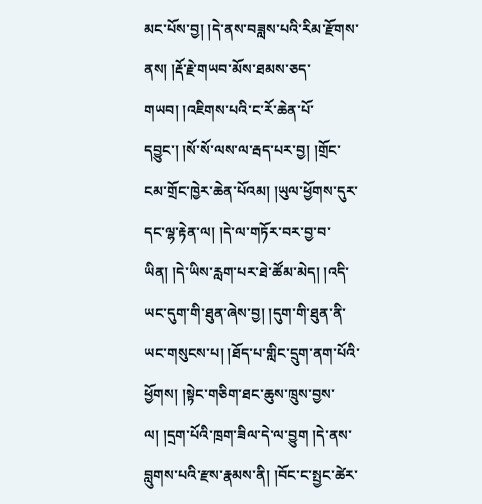མང་པོས་བྱ། །དེ་ནས་བཟླས་པའི་རིམ་རྫོགས་ནས། །རྡོ་རྗེ་གཡབ་མོས་ཐམས་ཅད་གཡབ། །འཇིགས་པའི་ང་རོ་ཆེན་པོ་དབྱུང་། །སོ་སོ་ལས་ལ་རྦད་པར་བྱ། །གྲོང་ངམ་གྲོང་ཁྱེར་ཆེན་པོའམ། །ཡུལ་ཕྱོགས་དུར་དང་ལྷ་རྟེན་ལ། །དེ་ལ་གཏོར་བར་བྱ་བ་ཡིན། །དེ་ཡིས་རླག་པར་ཐེ་ཚོམ་མེད། །འདི་ཡང་དུག་གི་ཐུན་ཞེས་བྱ། །དུག་གི་ཐུན་ནི་ཡང་གསུངས་པ། །ཐོད་པ་གླིང་དྲུག་ནག་པོའི་ཕྱོགས། །སྟེང་གཅིག་ཐང་ཆུས་ཁྲུས་བྱས་ལ། །དྲག་པོའི་ཁྲག་ཟིལ་དེ་ལ་བྱུག །དེ་ནས་བླུགས་པའི་རྫས་རྣམས་ནི། །བོང་ང་སྤྱང་ཚེར་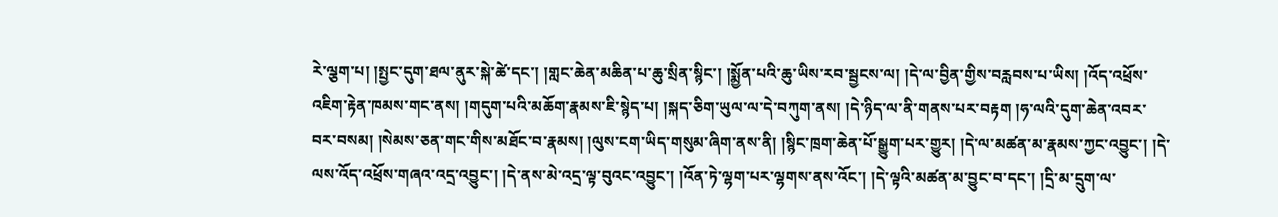རེ་ལྕག་པ། །སྤྱང་དུག་ཐལ་ནུར་སྐེ་ཚེ་དང་། །གླང་ཆེན་མཆིན་པ་ཆུ་སྲིན་སྙིང་། །སྨྱོན་པའི་ཆུ་ཡིས་རབ་སྦྱངས་ལ། །དེ་ལ་བྱིན་གྱིས་བརླབས་པ་ཡིས། །འོད་འཕྲོས་འཇིག་རྟེན་ཁམས་གང་ནས། །གདུག་པའི་མཆོག་རྣམས་ཇི་སྙེད་པ། །སྐད་ཅིག་ཡུལ་ལ་དེ་བཀུག་ནས། །དེ་ཉིད་ལ་ནི་གནས་པར་བརྟག །ཧ་ལའི་དུག་ཆེན་འབར་བར་བསམ། །སེམས་ཅན་གང་གིས་མཐོང་བ་རྣམས། །ལུས་ངག་ཡིད་གསུམ་ཞིག་ནས་ནི། །སྙིང་ཁྲག་ཆེན་པོ་སྒྱུག་པར་གྱུར། །དེ་ལ་མཚན་མ་རྣམས་ཀྱང་འབྱུང་། །དེ་ལས་འོད་འཕྲོས་གཞའ་འདྲ་འབྱུང་། །དེ་ནས་མེ་འདྲ་ལྟ་བུའང་འབྱུང་། །འོན་ཏེ་ལྷག་པར་ལྷགས་ནས་འོང་། །དེ་ལྟའི་མཚན་མ་བྱུང་བ་དང་། །དྲི་མ་དྲུག་ལ་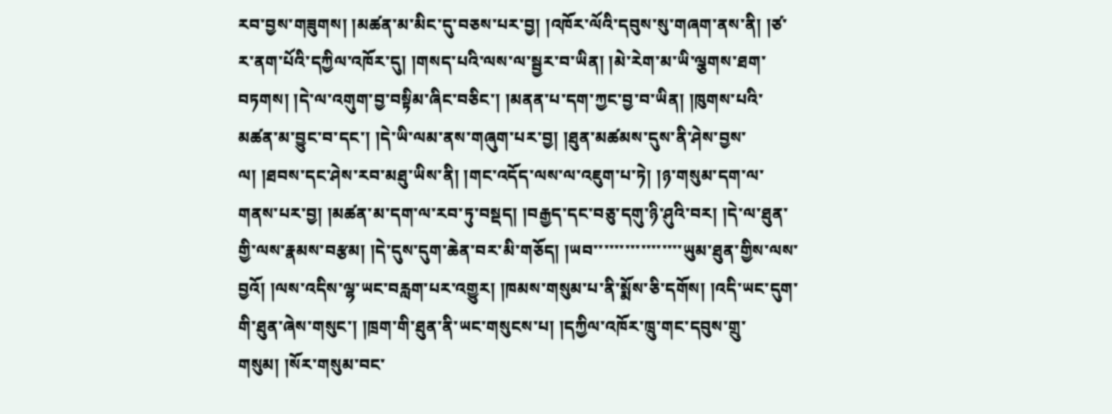རབ་བྱས་གཟུགས། །མཚན་མ་མིང་དུ་བཅས་པར་བྱ། །འཁོར་ལོའི་དབུས་སུ་གཞག་ནས་ནི། །ཙ་ར་ནག་པོའི་དཀྱིལ་འཁོར་དུ། །གསད་པའི་ལས་ལ་སྦྱར་བ་ཡིན། །མེ་རེག་མ་ཡི་ལྕགས་ཐག་བཏགས། །དེ་ལ་འགུག་བྱ་བསྟིམ་ཞིང་བཅིང་། །མནན་པ་དག་ཀྱང་བྱ་བ་ཡིན། །ཁུགས་པའི་མཚན་མ་བྱུང་བ་དང་། །དེ་ཡི་ལམ་ནས་གཞུག་པར་བྱ། །ཐུན་མཚམས་དུས་ནི་ཤེས་བྱས་ལ། །ཐབས་དང་ཤེས་རབ་མཐུ་ཡིས་ནི། །གང་འདོད་ལས་ལ་འཇུག་པ་ཏེ། །ཉ་གསུམ་དག་ལ་གནས་པར་བྱ། །མཚན་མ་དག་ལ་རབ་ཏུ་བསྡད། །བརྒྱད་དང་བཅུ་དགུ་ཉི་ཤུའི་བར། །དེ་ལ་ཐུན་གྱི་ལས་རྣམས་བརྩམ། །དེ་དུས་དུག་ཆེན་བར་མི་གཅོད། །ཡབ་་་་་་་་་་་་་་་་་ཡུམ་ཐུན་གྱིས་ལས་བྱའོ། །ལས་འདིས་ལྷ་ཡང་བརླག་པར་འགྱུར། །ཁམས་གསུམ་པ་ནི་སྨོས་ཅི་དགོས། །འདི་ཡང་དུག་གི་ཐུན་ཞེས་གསུང་། །ཁྲག་གི་ཐུན་ནི་ཡང་གསུངས་པ། །དཀྱིལ་འཁོར་ཁྲུ་གང་དབུས་གྲུ་གསུམ། །སོར་གསུམ་བང་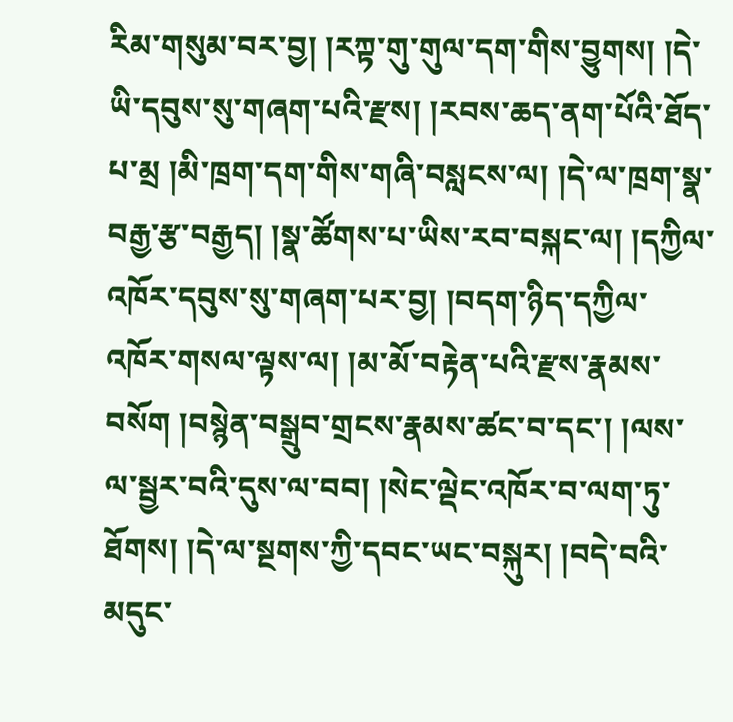རིམ་གསུམ་བར་བྱ། །རཀྟ་གུ་གུལ་དག་གིས་བྱུགས། །དེ་ཡི་དབུས་སུ་གཞག་པའི་རྫས། །རབས་ཆད་ནག་པོའི་ཐོད་པ་མྲ །མི་ཁྲག་དག་གིས་གཞི་བསླངས་ལ། །དེ་ལ་ཁྲག་སྣ་བརྒྱ་རྩ་བརྒྱད། །སྣ་ཚོགས་པ་ཡིས་རབ་བསྐང་ལ། །དཀྱིལ་འཁོར་དབུས་སུ་གཞག་པར་བྱ། །བདག་ཉིད་དཀྱིལ་འཁོར་གསལ་ལྟས་ལ། །མ་མོ་བརྟེན་པའི་རྫས་རྣམས་བསོག །བསྙེན་བསྒྲུབ་གྲངས་རྣམས་ཚང་བ་དང་། །ལས་ལ་སྦྱར་བའི་དུས་ལ་བབ། །སེང་ལྡེང་འཁོར་བ་ལག་ཏུ་ཐོགས། །དེ་ལ་སྔགས་ཀྱི་དབང་ཡང་བསྐུར། །བདེ་བའི་མདུང་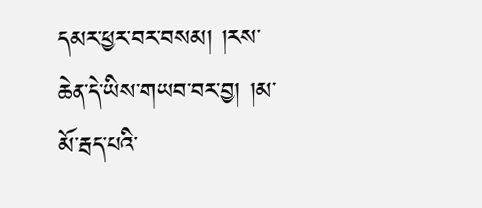དམར་ཕྱར་བར་བསམ། །རས་ཆེན་དེ་ཡིས་གཡབ་བར་བྱ། །མ་མོ་རྦད་པའི་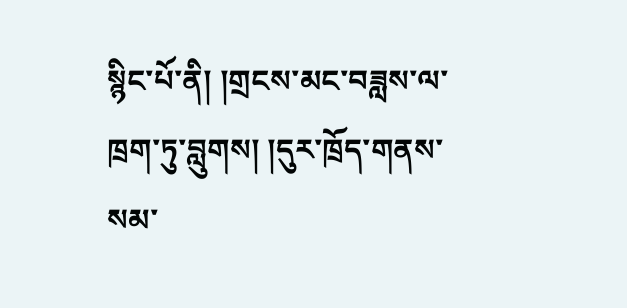སྙིང་པོ་ནི། །གྲངས་མང་བཟླས་ལ་ཁྲག་ཏུ་བླུགས། །དུར་ཁྲོད་གནས་སམ་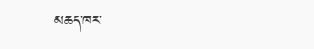མཆད་ཁར་